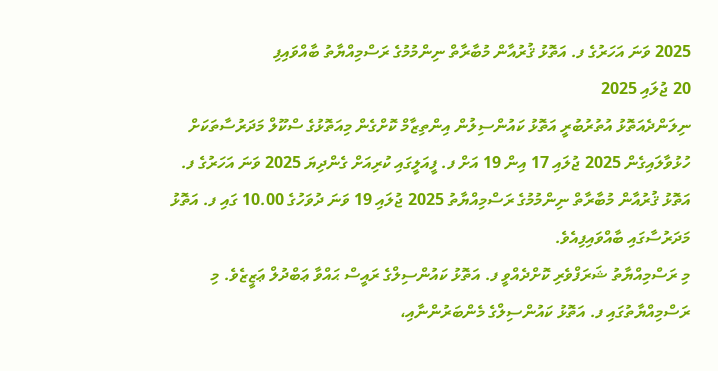2025 ވަނަ އަހަރުގެ ފ. އަތޮޅު ޤުރުއާން މުބާރާތް ނިންމުމުގެ ރަސްމިއްޔާތު ބާއްވައިފި
20 ޖުލައި 2025
ނިލަންދެއަތޮޅު އުތުރުބުރީ އަތޮޅު ކައުންސިލުން އިންތިޒާމް ކޮށްގެން މިއަތޮޅުގެ ސްކޫލް މަދަރުސާތަކަށް ހުޅުވާލައިގެން 2025 ޖުލައި 17 އިން 19 އަށް ފ. ފީއަލީގައި ކުރިއަށް ގެންދިޔަ 2025 ވަނަ އަހަރުގެ ފ. އަތޮޅު ޤުރުއާން މުބާރާތް ނިންމުމުގެ ރަސްމިއްޔާތު 2025 ޖުލައި 19 ވަނަ ދުވަހުގެ 10.00 ގައި ފ. އަތޮޅު މަދަރުސާގައި ބާއްވައިފިއެވެ.
މި ރަސްމިއްޔާތު ޝަރަފްވެރި ކޮށްދެއްވީ ފ. އަތޮޅު ކައުންސިލްގެ ރައީސް ޙައްވާ ޢަބްދުލް ޢަޒީޒެވެ. މި ރަސްމިއްޔާތުގައި ފ. އަތޮޅު ކައުންސިލްގެ މެންބަރުންނާއި،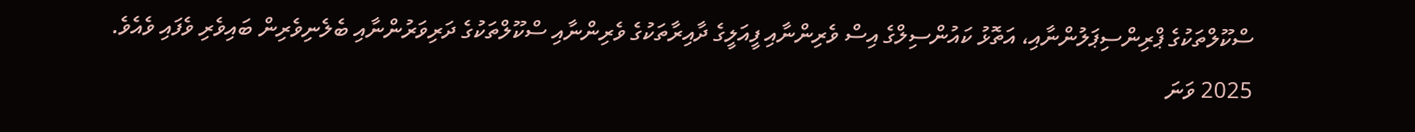ސްކޫލްތަކުގެ ޕްރިންސިޕަލުންނާއި، އަތޮޅު ކައުންސިލްގެ އިސް ވެރިންނާއި ފީއަލީގެ ދާއިރާތަކުގެ ވެރިންނާއި ސްކޫލްތަކުގެ ދަރިވަރުންނާއި ބެލެނިވެރިން ބައިވެރި ވެފައި ވެއެވެ.
2025 ވަނަ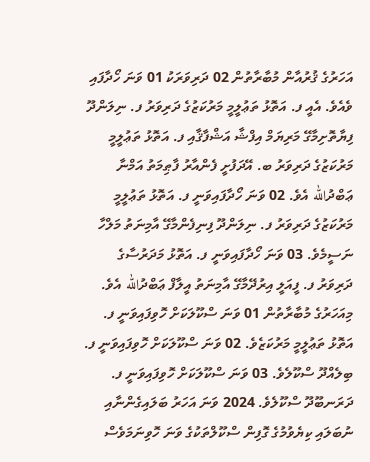އަހަރުގެ ޤުރުއާން މުބާރާތުން 02 ދަރިވަރަކު 01 ވަނަ ހޯދާފައި ވެއެވެ. އެއީ ފ. އަތޮޅު ތަޢުލީމީ މަރުކަޒުގެ ދަރިވަރު ފ. ނިލަންދޫ ފިޔާތޮށިމާގޭ މަރިޔަމް އިފްޝާ އަޝްފާޤާއި ފ. އަތޮޅު ތަޢުލީމީ މަރުކަޒުގެ ދަރިވަރު ބ. އޭދަފުށީ ފެންއާރު ފާޠިމަތު އަމްނާ ޢަބްދުالله އެވެ. 02 ވަނަ ހޯދާފައިވަނީ ފ. އަތޮޅު ތަޢުލީމީ މަރުކަޒުގެ ދަރިވަރު ފ. ނިލަންދޫ ފިނިފެންމާގޭ އާމިނަތު މަލްހާ ނަސީމެވެ. 03 ވަނަ ހޯދާފައިވަނީ ފ. އަތޮޅު މަދަރުސާގެ ދަރިވަރު ފ. ފީއަލީ އިރުދޭމާގޭ އާމިނަތު އީލާފް ޢަބްދުالله އެވެ.
މިއަހަރުގެ މުބާރާތުން 01 ވަނަ ސްކޫލަކަށް ހޮވިފައިވަނީ ފ. އަތޮޅު ތަޢުލީމީ މަރުކަޒެވެ. 02 ވަނަ ސްކޫލަކަށް ހޮވިފައިވަނީ ފ. ބިލެއްދޫ ސްކޫލެވެ. 03 ވަނަ ސްކޫލަކަށް ހޮވިފައިވަނީ ފ. ދަރަނބޫދޫ ސްކޫލެވެ. 2024 ވަނަ އަހަރު ބަލައިގެންނާއި ނުބަލައި ކިޔެވުމުގެ ގޮފިން ސްކޫލްތަކުގެ ވަނަ ހޮވިނަމަވެސް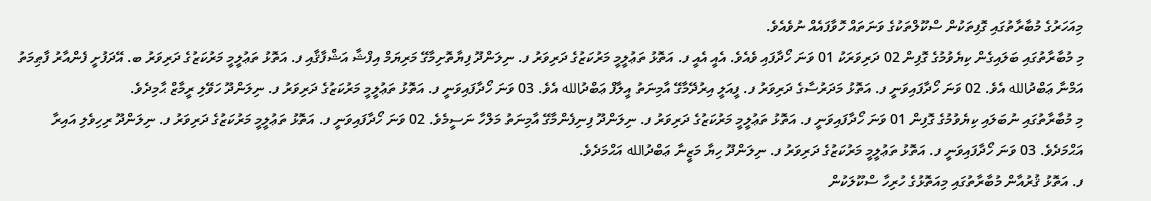މިއަހަރުގެ މުބާރާތުގައި ގޮފިތަކުން ސްކޫލްތަކުގެ ވަނަތައް ހޮވާފައެއް ނުވެއެވެ.
މި މުބާރާތުގައި ބަލައިގެން ކިޔެވުމުގެ ގޮފިން 02 ދަރިވަރަކު 01 ވަނަ ހޯދާފައި ވެއެވެ. އެއީ އެއީ ފ. އަތޮޅު ތަޢުލީމީ މަރުކަޒުގެ ދަރިވަރު ފ. ނިލަންދޫ ފިޔާތޮށިމާގޭ މަރިޔަމް އިފްޝާ އަޝްފާޤާއި ފ. އަތޮޅު ތަޢުލީމީ މަރުކަޒުގެ ދަރިވަރު ބ. އޭދަފުށީ ފެންއާރު ފާޠިމަތު އަމްނާ ޢަބްދުالله އެވެ. 02 ވަނަ ހޯދާފައިވަނީ ފ. އަތޮޅު މަދަރުސާގެ ދަރިވަރު ފ. ފީއަލީ އިރުދޭމާގޭ އާމިނަތު އީލާފް ޢަބްދުالله އެވެ. 03 ވަނަ ހޯދާފައިވަނީ ފ. އަތޮޅު ތަޢުލީމީ މަރުކަޒުގެ ދަރިވަރު ފ. ނިލަންދޫ ހަވޭލި ރީމާޒް ޙާމިދެވެ.
މި މުބާރާތުގައި ނުބަލައި ކިޔެވުމުގެ ގޮފިން 01 ވަނަ ހޯދާފައިވަނީ ފ. އަތޮޅު ތަޢުލީމީ މަރުކަޒުގެ ދަރިވަރު ފ. ނިލަންދޫ ފިނިފެންމާގޭ އާމިނަތު މަލްހާ ނަސީމެވެ. 02 ވަނަ ހޯދާފައިވަނީ ފ. އަތޮޅު ތަޢުލީމީ މަރުކަޒުގެ ދަރިވަރު ފ. ނިލަންދޫ ރިހިވެލި އައިރާ އަޙްމަދެވެ. 03 ވަނަ ހޯދާފައިވަނީ ފ. އަތޮޅު ތަޢުލީމީ މަރުކަޒުގެ ދަރިވަރު ފ. ނިލަންދޫ ހިޔާ މަޒީނާ ޢަބްދުالله އަޙްމަދެވެ.
ފ. އަތޮޅު ޤުރުއާން މުބާރާތުގައި މިއަތޮޅުގެ ހުރިހާ ސްކޫލަކުން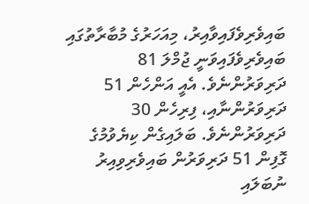ބައިވެރިވެފައިވާއިރު، މިއަހަރުގެ މުބާރާތުގައި ބައިވެރިވެފައިވަނީ ޖުމްލަ 81 ދަރިވަރުންނެވެ. އެއީ އަންހެން 51 ދަރިވަރުންނާއި، ފިރިހެން 30 ދަރިވަރުންނެވެ. ބަލައިގެން ކިޔެވުމުގެ ގޮފިން 51 ދަރިވަރުން ބައިވެރިވިއިރު ނުބަލައި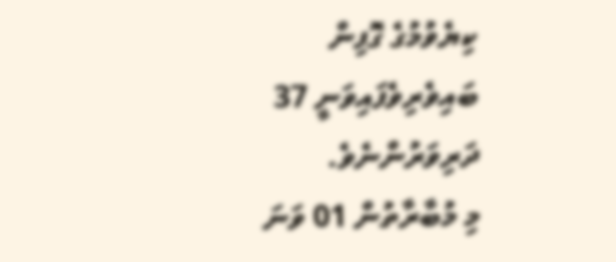ކިޔެވުމުގެ ގޮފިން ބައިވެރިވެފައިވަނީ 37 ދަރިވަރުންނެވެ.
މި މުބާރާތުން 01 ވަނަ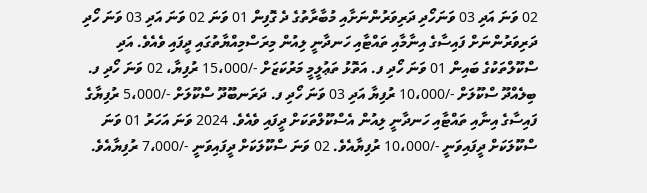02 ވަނަ އަދި 03 ވަނަހޯދި ދަރިވަރުންނަށާއި މުބާރާތުގެ ދެ ގޮފިން 01 ވަނަ 02 ވަނަ އަދި 03 ވަނަ ހޯދި ދަރިވަރުންނަށް ފައިސާގެ އިނާމާއި ތައްޓާއި ހަނދާނީ ލިއުން މިރަސްމިއްޔާތުގައި ދީފައި ވެއެވެ. އަދި ސްކޫލްތަކުގެ ބައިން 01 ވަނަ ހޯދި ފ. އަތޮޅު ތަޢުލީމީ މަރުކަޒަށް -/15،000 ރުފިޔާ، 02 ވަނަ ހޯދި ފ. ބިލެއްދޫ ސްކޫލަށް -/10،000 ރުފިޔާ އަދި 03 ވަނަ ހޯދި ފ. ދަރަނބޫދޫ ސްކޫލަށް -/5،000 ރުފިޔާގެ ފައިސާގެ އިނާއި ތައްޓާއި ހަނދާނީ ލިއުން އެސްކޫލްތަކަށް ދީފައި ވެއެވެ. 2024 ވަނަ އަހަރު 01 ވަނަ ސްކޫލަކަށް ދީފައިވަނީ -/10،000 ރުފިޔާއެވެ. 02 ވަނަ ސްކޫލަކަށް ދީފައިވަނީ -/7،000 ރުފިޔާއެވެ.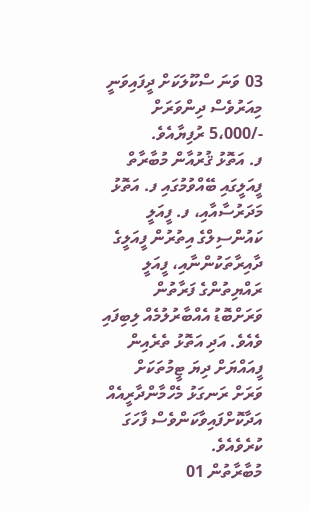03 ވަނަ ސްކޫލަކަށް ދީފައިވަނީ މިއަރުވެސް ދިންވަރަށް -/5،000 ރުފިޔާއެވެ.
ފ. އަތޮޅު ޤުރުއާން މުބާރާތް ފީއަލީގައި ބޭއްވުމުގައި ފ. އަތޮޅު މަދަރުސާއާއި، ފ. ފީއަލީ ކައުންސިލްގެ އިތުރުން ފީއަލީގެ ދާއިރާތަކުންނާއި، ފީއަލީ ރައްޔިތުންގެ ފަރާތުން ވަރަށްބޮޑު އެއްބާރުލުމެއް ލިބިފައި ވެއެވެ. އަދި އަތޮޅު ތެރެއިން ފީއައްޔަށް ދިޔަ ޓީމުތަކަށް ވަރަށް ރަނގަޅު މެހްމާންދާރީއެއް އަދާކޮށްފައިވާކަންވެސް ފާހަގަ ކުރެވެއެވެ.
މުބާރާތުން 01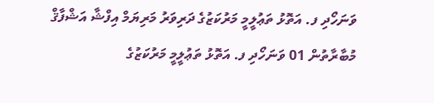ވަނަހޯދި ފ. އަތޮޅު ތަޢުލީމީ މަރުކަޒުގެ ދަރިވަރު މަރިޔަމް އިފްޝާ އަޝްފާޤް
މުބާރާތުން 01 ވަނަހޯދި ފ. އަތޮޅު ތަޢުލީމީ މަރުކަޒުގެ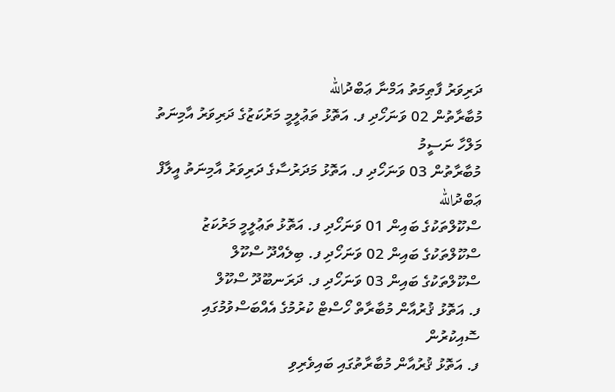ދަރިވަރު ފާޠިމަތު އަމްނާ ޢަބްދުالله
މުބާރާތުން 02 ވަނަހޯދި ފ. އަތޮޅު ތަޢުލީމީ މަރުކަޒުގެ ދަރިވަރު އާމިނަތު މަލްހާ ނަސީމު
މުބާރާތުން 03 ވަނަހޯދި ފ. އަތޮޅު މަދަރުސާގެ ދަރިވަރު އާމިނަތު އީލާފް ޢަބްދުالله
ސްކޫލްތަކުގެ ބައިން 01 ވަނަހޯދި ފ. އަތޮޅު ތަޢުލީމީ މަރުކަޒު
ސްކޫލްތަކުގެ ބައިން 02 ވަނަހޯދި ފ. ބިލެއްދޫ ސްކޫލް
ސްކޫލްތަކުގެ ބައިން 03 ވަނަހޯދި ފ. ދަރަނބޫދޫ ސްކޫލް
ފ. އަތޮޅު ޤުރުއާން މުބާރާތް ހޯސްޓް ކުރުމުގެ އެއްބަސްވުމުގައި ސޮއިކުރުން
ފ. އަތޮޅު ޤުރުއާން މުބާރާތުގައި ބައިވެރިވި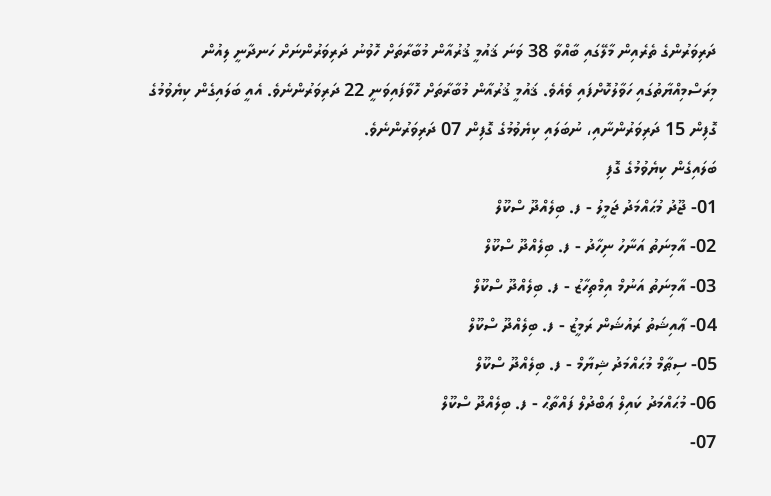ދަރިވަރުންގެ ތެރެއިން މާލޭގައި ބާއްވާ 38 ވަނަ ޤައުމީ ޤުރުއާން މުބާރާތަށް ހޮވުނު ދަރިވަރުންނަށް ހަނދާނީ ލިއުން މިރަސްމިއްޔާތުގައި ހަވާލުކޮށްފައި ވެއެވެ. ޤައުމީ ޤުރުއާން މުބާރާތަށް ހޮވާފައިވަނީ 22 ދަރިވަރުންނެވެ. އެއީ ބަލައިގެން ކިޔެވުމުގެ ގޮފިން 15 ދަރިވަރުންނާއި، ނުބަލައި ކިޔެވުމުގެ ގޮފިން 07 ދަރިވަރުންނެވެ.
ބަލައިގެން ކިޔެވުމުގެ ގޮފި
01- ޖޫދު މުޙައްމަދު ޖަމީލު - ފ. ބިލެއްދޫ ސްކޫލް
02- އާމިނަތު އަނާހު ނިހާދު - ފ. ބިލެއްދޫ ސްކޫލް
03- އާމިނަތު އަނުމް އިމްތިހާޒު - ފ. ބިލެއްދޫ ސްކޫލް
04- ޢާއިޝަތު ރައުޝަން ރަމީޒު - ފ. ބިލެއްދޫ ސްކޫލް
05- ސިޠާމް މުޙައްމަދު ޝިޔާމް - ފ. ބިލެއްދޫ ސްކޫލް
06- މުޙައްމަދު ކައިލް ޢަބްދުލް ފައްތާޙް - ފ. ބިލެއްދޫ ސްކޫލް
07-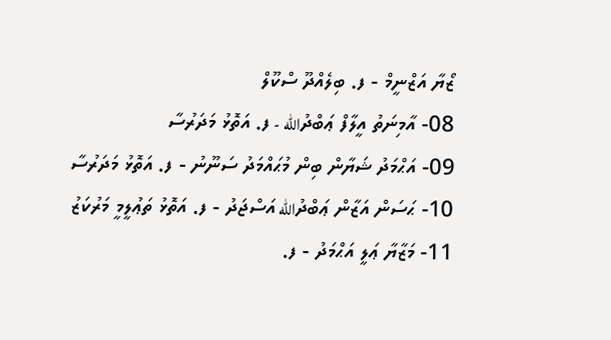ޒޯޔާ އަޒްނީމް - ފ. ބިލެއްދޫ ސްކޫލް
08- އާމިނަތު އީލާފް ޢަބްދުالله - ފ. އަތޮޅު މަދަރުސާ
09- އަޙްމަދު ޝަޔާން ބިން މުޙައްމަދު ސަނޫނު - ފ. އަތޮޅު މަދަރުސާ
10- ޙަސަން އަޒާން ޢަބްދުالله އަސްޖަދު - ފ. އަތޮޅު ތަޢުލީމީ މަރުކަޒު
11- މަޒާޔާ ޢަލީ އަޙްމަދު - ފ.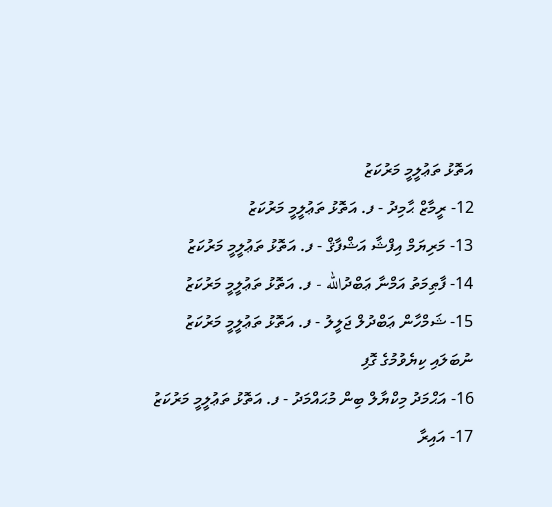އަތޮޅު ތަޢުލީމީ މަރުކަޒު
12- ރީމާޒް ޙާމިދު - ފ. އަތޮޅު ތަޢުލީމީ މަރުކަޒު
13- މަރިޔަމް އިފްޝާ އަޝްފާޤް - ފ. އަތޮޅު ތަޢުލީމީ މަރުކަޒު
14- ފާޠިމަތު އަމްނާ ޢަބްދުالله - ފ. އަތޮޅު ތަޢުލީމީ މަރުކަޒު
15- ޝަމްހާން ޢަބްދުލް ޖަލީލު - ފ. އަތޮޅު ތަޢުލީމީ މަރުކަޒު
ނުބަލައި ކިޔެވުމުގެ ގޮފި
16- އަޙްމަދު މިކްޔާލް ބިން މުޙައްމަދު - ފ. އަތޮޅު ތަޢުލީމީ މަރުކަޒު
17- އައިރާ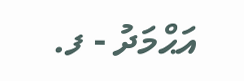އަޙްމަދު - ފ.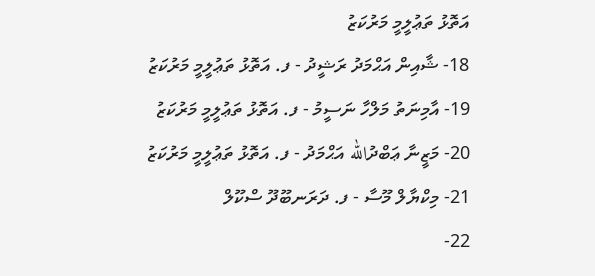އަތޮޅު ތަޢުލީމީ މަރުކަޒު
18- ޝާއިން އަޙްމަދު ރަޝީދު - ފ. އަތޮޅު ތަޢުލީމީ މަރުކަޒު
19- އާމިނަތު މަލްހާ ނަސީމު - ފ. އަތޮޅު ތަޢުލީމީ މަރުކަޒު
20- މަޒީނާ ޢަބްދުالله އަޙްމަދު - ފ. އަތޮޅު ތަޢުލީމީ މަރުކަޒު
21- މިކްޔާލް މޫސާ - ފ. ދަރަނބޫދޫ ސްކޫލް
22-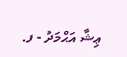ޢިޝާ އަޙްމަދު - ފ.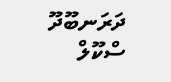ދަރަނބޫދޫ ސްކޫލް